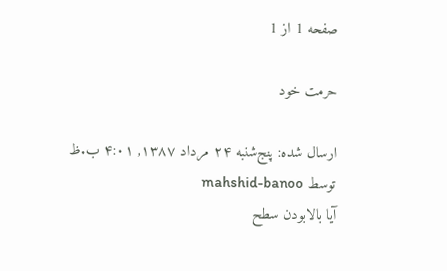صفحه 1 از 1

حرمت خود

ارسال شده: پنج‌شنبه ۲۴ مرداد ۱۳۸۷, ۴:۰۱ ب.ظ
توسط mahshid-banoo
آيا بالابودن سطح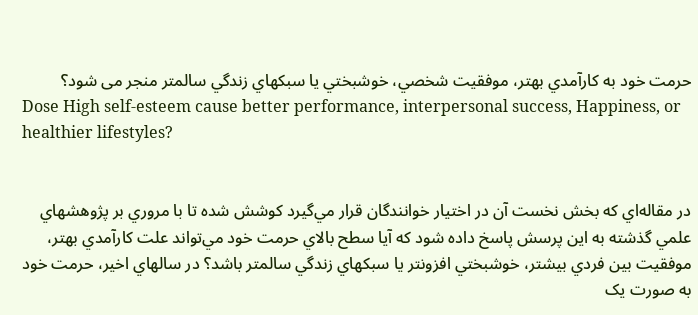حرمت خود به کارآمدي بهتر، موفقيت شخصي، خوشبختي يا سبکهاي زندگي سالمتر منجر می شود؟
Dose High self-esteem cause better performance, interpersonal success, Happiness, or healthier lifestyles?


در مقاله‌اي که بخش نخست آن در اختيار خوانندگان قرار مي‌گيرد کوشش شده تا با مروري بر پژوهشهاي علمي گذشته به اين پرسش پاسخ داده شود که آيا سطح بالاي حرمت خود مي‌تواند علت کارآمدي بهتر، موفقيت بين فردي بيشتر، خوشبختي افزونتر يا سبکهاي زندگي سالمتر باشد؟ در سالهاي اخير، حرمت خود به صورت يک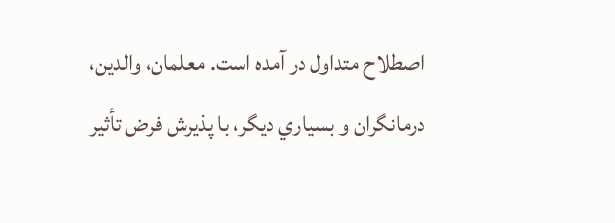اصطلاح متداول در آمده است. معلمان، والدين، درمانگران و بسياري ديگر، با پذيرش فرض تأثير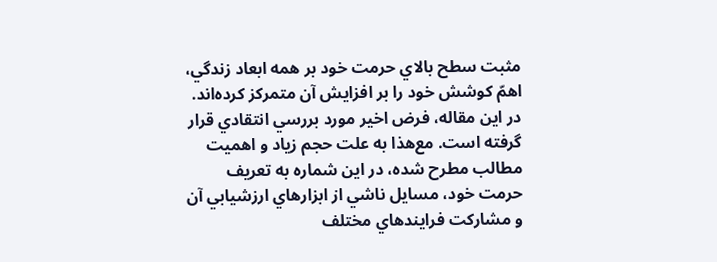مثبت سطح بالاي حرمت خود بر همه ابعاد زندگي، اهمّ کوشش خود را بر افزايش آن متمرکز کرده‌اند. در اين مقاله، فرض اخير مورد بررسي انتقادي قرار گرفته است. مع‌هذا به علت حجم زياد و اهميت مطالب مطرح شده، در اين شماره به تعريف حرمت خود، مسايل ناشي از ابزارهاي ارزشيابي آن و مشارکت فرايندهاي مختلف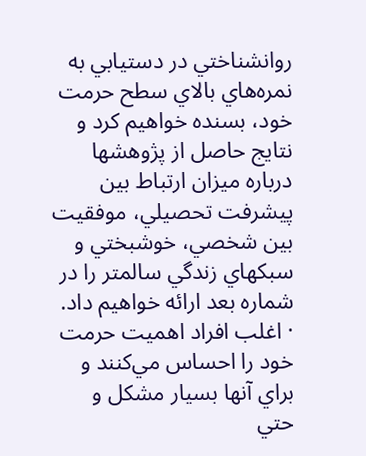روانشناختي در دستيابي به نمره‌هاي بالاي سطح حرمت خود، بسنده خواهيم کرد و نتايج حاصل از پژوهشها درباره ميزان ارتباط بين پيشرفت تحصيلي، موفقيت بين شخصي، خوشبختي و سبکهاي زندگي سالمتر را در شماره بعد ارائه خواهيم داد.
· اغلب افراد اهميت حرمت خود را احساس مي‌کنند و براي آنها بسيار مشکل و حتي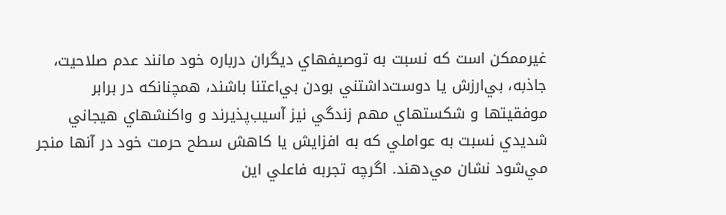غيرممکن است که نسبت به توصيفهاي ديگران درباره خود مانند عدم صلاحيت، جاذبه، بي‌ارزش يا دوست‌داشتني بودن بي‌اعتنا باشند، همچنانکه در برابر موفقيتها و شکستهاي مهم زندگي نيز آسيب‌پذيرند و واکنشهاي هيجاني شديدي نسبت به عواملي که به افزايش يا کاهش سطح حرمت خود در آنها منجر مي‌شود نشان مي‌دهند. اگرچه تجربه‌ فاعلي اين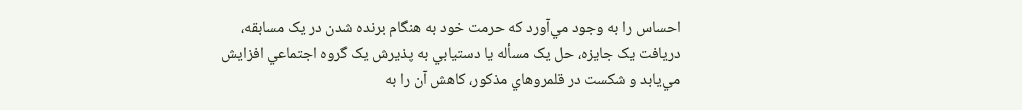احساس را به وجود مي‌آورد که حرمت خود به هنگام برنده شدن در يک مسابقه، دريافت يک جايزه، حل يک مسأله يا دستيابي به پذيرش يک گروه اجتماعي افزايش مي‌يابد و شکست در قلمروهاي مذکور، کاهش آن را به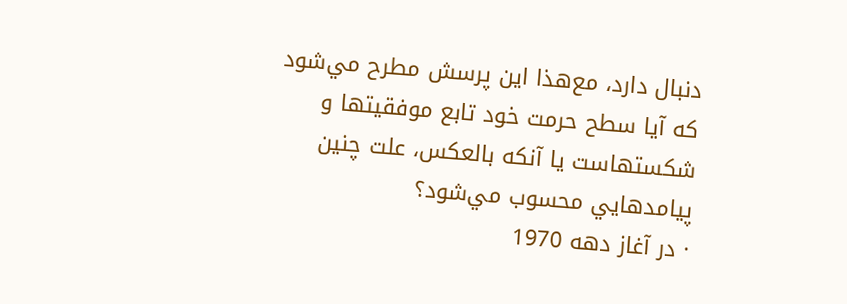دنبال دارد، مع‌هذا اين پرسش مطرح مي‌شود که آيا سطح حرمت خود تابع موفقيتها و شکستهاست يا آنکه بالعکس، علت چنين پيامدهايي محسوب مي‌شود؟
· در آغاز دهه 1970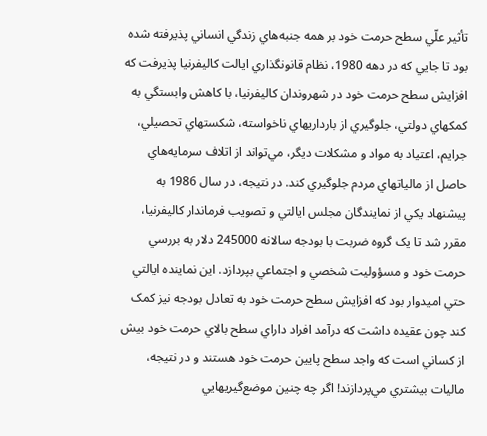تأثير علّي سطح حرمت خود بر همه جنبه‌هاي زندگي انساني پذيرفته شده بود تا جايي که در دهه 1980، نظام قانونگذاري ايالت کاليفرنيا پذيرفت که افزايش سطح حرمت خود در شهروندان کاليفرنيا، با کاهش وابستگي به کمکهاي دولتي، جلوگيري از بارداريهاي ناخواسته، شکستهاي تحصيلي، جرايم، اعتياد به مواد و مشکلات ديگر، مي‌تواند از اتلاف سرمايه‌هاي حاصل از مالياتهاي مردم جلوگيري کند. در نتيجه، در سال 1986 به پيشنهاد يکي از نمايندگان مجلس ايالتي و تصويب فرماندار کاليفرنيا، مقرر شد تا يک گروه ضربت با بودجه سالانه 245000 دلار به بررسي حرمت خود و مسؤوليت شخصي و اجتماعي بپردازد. اين نماينده ايالتي حتي اميدوار بود که افزايش سطح حرمت خود به تعادل بودجه نيز کمک کند چون عقيده داشت که درآمد افراد داراي سطح بالاي حرمت خود بيش از کساني است که واجد سطح پايين حرمت خود هستند و در نتيجه، ماليات بيشتري مي‌پردازند! اگر چه چنين موضع‌‌گيريهايي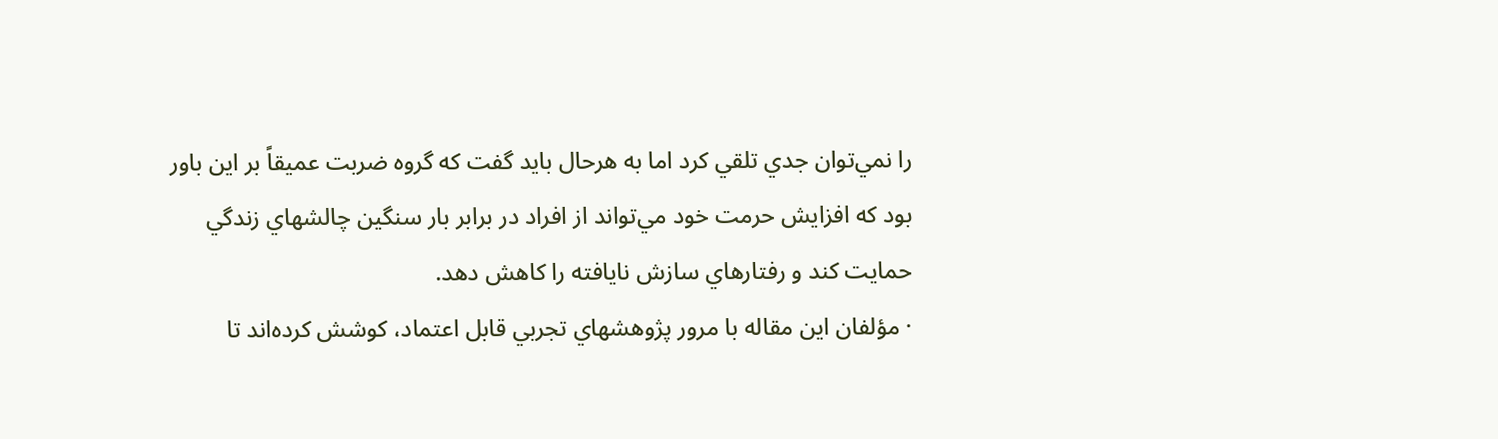را نمي‌توان جدي تلقي کرد اما به هرحال بايد گفت که گروه ضربت عميقاً بر اين باور بود که افزايش حرمت خود مي‌‌تواند از افراد در برابر بار سنگين چالشهاي زندگي حمايت کند و رفتارهاي سازش نايافته را کاهش دهد.
· مؤلفان اين مقاله با مرور پژوهشهاي تجربي قابل اعتماد، کوشش کرده‌اند تا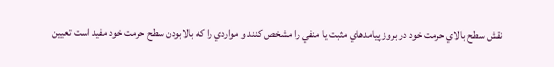نقش سطح بالاي حرمت خود در بروز پيامدهاي مثبت يا منفي را مشخص کنند و مواردي را که بالابودن سطح حرمت خود مفيد است تعيين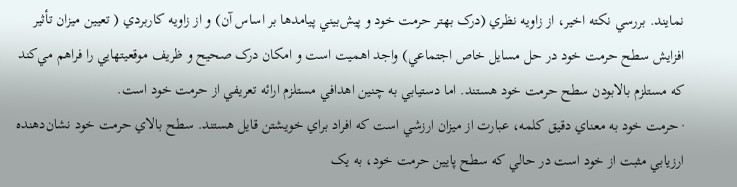نمايند. بررسي نکته اخير، از زاويه نظري (درک بهتر حرمت خود و پيش‌بيني پيامدها بر اساس آن) و از زاويه کاربردي ( تعيين ميزان تأثير افزايش سطح حرمت خود در حل مسايل خاص اجتماعي) واجد اهميت است و امکان درک صحيح و ظريف موقعيتهايي را فراهم مي‌کند که مستلزم بالابودن سطح حرمت خود هستند. اما دستيابي به چنين اهدافي مستلزم ارائه تعريفي از حرمت خود است.
· حرمت خود به معناي دقيق کلمه، عبارت از ميزان ارزشي است که افراد براي خويشتن قايل هستند. سطح بالاي حرمت خود نشان‌دهنده ارزيابي مثبت از خود است در حالي که سطح پايين حرمت خود، به يک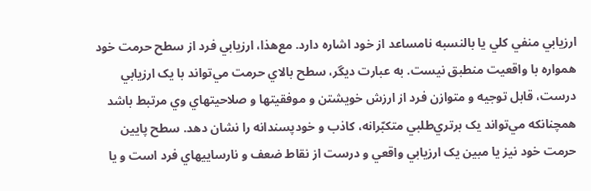ارزيابي منفي کلي يا بالنسبه نامساعد از خود اشاره دارد. مع‌هذا، ارزيابي فرد از سطح حرمت خود همواره با واقعيت منطبق نيست. به عبارت ديگر، سطح بالاي حرمت مي‌تواند با يک ارزيابي درست، قابل توجيه و متوازن فرد از ارزش خويشتن و موفقيتها و صلاحيتهاي وي مرتبط باشد همچنانکه مي‌تواند يک برتري‌طلبي متکبّرانه، کاذب و خودپسندانه را نشان دهد. سطح پايين حرمت خود نيز يا مبين يک ارزيابي واقعي و درست از نقاط ضعف و نارساييهاي فرد است و يا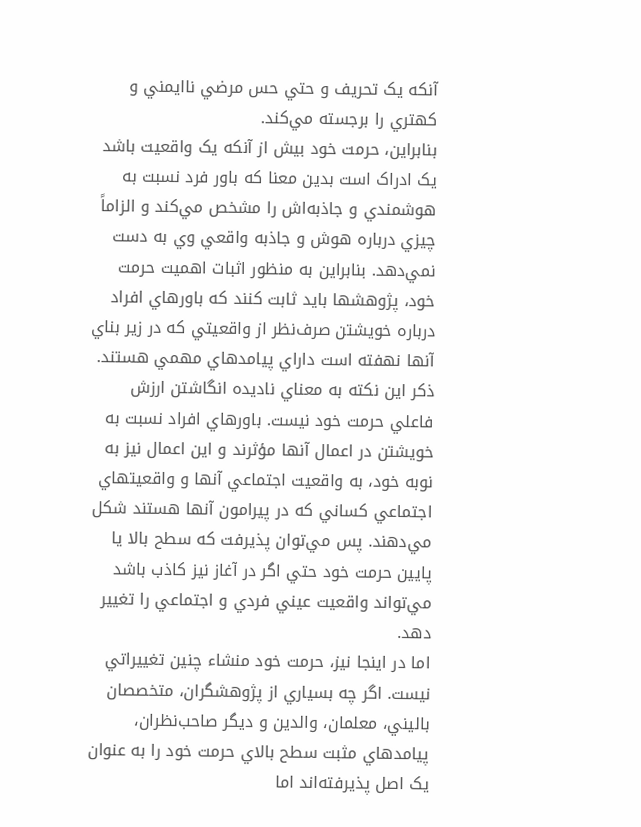آنکه يک تحريف و حتي حس مرضي ناايمني و کهتري را برجسته مي‌کند.
بنابراين، حرمت خود بيش از آنکه يک واقعيت باشد يک ادراک است بدين معنا که باور فرد نسبت به هوشمندي و جاذبه‌اش را مشخص مي‌کند و الزاماً چيزي درباره هوش و جاذبه واقعي وي به دست نمي‌دهد. بنابراين به منظور اثبات اهميت حرمت خود، پژوهشها بايد ثابت کنند که باورهاي افراد درباره خويشتن صرف‌نظر از واقعيتي که در زير بناي آنها نهفته است داراي پيامدهاي مهمي هستند. ذکر اين نکته به معناي ناديده انگاشتن ارزش فاعلي حرمت خود نيست. باورهاي افراد نسبت به خويشتن در اعمال آنها مؤثرند و اين اعمال نيز به نوبه خود، به واقعيت اجتماعي آنها و واقعيتهاي اجتماعي کساني که در پيرامون آنها هستند شکل مي‌دهند. پس مي‌توان پذيرفت که سطح بالا يا پايين حرمت خود حتي اگر در آغاز نيز کاذب باشد مي‌تواند واقعيت عيني فردي و اجتماعي را تغيير دهد.
اما در اينجا نيز، حرمت خود منشاء چنين تغييراتي نيست. اگر چه بسياري از پژوهشگران، متخصصان باليني، معلمان، والدين و ديگر صاحب‌نظران، پيامدهاي مثبت سطح بالاي حرمت خود را به عنوان يک اصل پذيرفته‌اند اما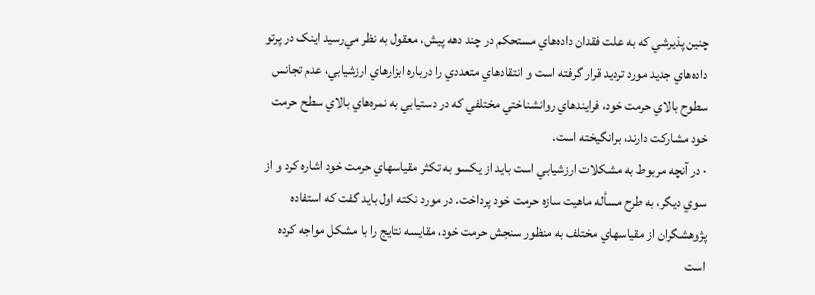چنين پذيرشي که به علت فقدان داده‌هاي مستحکم در چند دهه پيش، معقول به نظر مي‌رسيد اينک در پرتو داده‌‌هاي جديد مورد ترديد قرار گرفته است و انتقادهاي متعددي را درباره ابزارهاي ارزشيابي، عدم تجانس سطوح بالاي حرمت خود، فرايندهاي روانشناختي مختلفي که در دستيابي به نمره‌هاي بالاي سطح حرمت خود مشارکت دارند، برانگيخته است.
· در آنچه مربوط به مشکلات ارزشيابي است بايد از يکسو به تکثر مقياسهاي حرمت خود اشاره کرد و از سوي ديگر، به طرح مسأله ماهيت سازه حرمت خود پرداخت. در مورد نکته اول بايد گفت که استفاده پژوهشگران از مقياسهاي مختلف به منظور سنجش حرمت خود، مقايسه نتايج را با مشکل مواجه کرده است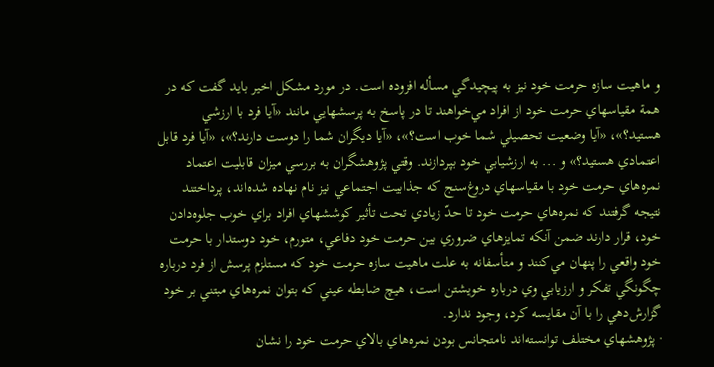و ماهيت سازه حرمت خود نيز به پيچيدگي مسأله افزوده است. در مورد مشکل اخير بايد گفت که در همة مقياسهاي حرمت خود از افراد مي‌خواهند تا در پاسخ به پرسشهايي مانند «آيا فرد با ارزشي هستيد؟»، «آيا وضعيت تحصيلي شما خوب است؟»، «آيا ديگران شما را دوست دارند؟»، «آيا فرد قابل اعتمادي هستيد؟» و ... به ارزشيابي خود بپردازند. وقتي پژوهشگران به بررسي ميزان قابليت اعتماد نمره‌هاي حرمت خود با مقياسهاي دروغ‌سنج که جذابيت اجتماعي نيز نام نهاده شده‌اند، پرداختند نتيجه گرفتند که نمره‌هاي حرمت خود تا حدّ زيادي تحت تأثير کوششهاي افراد براي خوب جلوه‌دادن خود، قرار دارند ضمن آنکه تمايزهاي ضروري بين حرمت خود دفاعي، متورم، خود دوستدار با حرمت خود واقعي را پنهان مي‌کنند و متأسفانه به علت ماهيت سازه حرمت خود که مستلزم پرسش از فرد درباره چگونگي تفکر و ارزيابي وي درباره خويشتن است، هيچ ضابطه عيني که بتوان نمره‌هاي مبتني بر خود گزارش‌دهي را با آن مقايسه کرد، وجود ندارد.
· پژوهشهاي مختلف توانسته‌اند نامتجانس بودن نمره‌هاي بالاي حرمت خود را نشان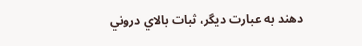دهند به عبارت ديگر، ثبات بالاي دروني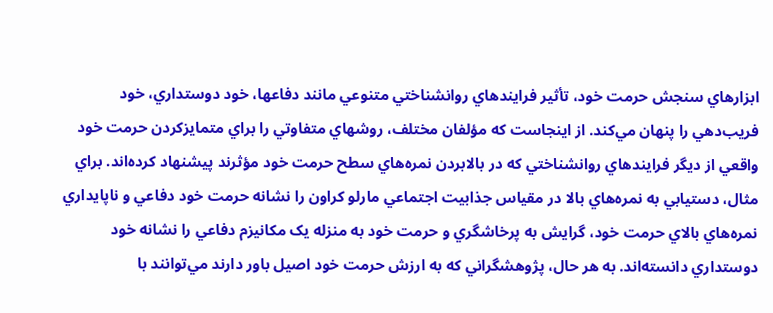ابزارهاي سنجش حرمت خود، تأثير فرايندهاي روانشناختي متنوعي مانند دفاعها، خود دوستداري، خود فريب‌دهي را پنهان مي‌کند. از اينجاست که مؤلفان مختلف، روشهاي متفاوتي را براي متمايزکردن حرمت خود واقعي از ديگر فرايندهاي روانشناختي که در بالابردن نمره‌هاي سطح حرمت خود مؤثرند پيشنهاد کرده‌اند. براي مثال، دستيابي به نمره‌هاي بالا در مقياس جذابيت اجتماعي مارلو کراون را نشانه حرمت خود دفاعي و ناپايداري نمره‌هاي بالاي حرمت خود، گرايش به پرخاشگري و حرمت خود به منزله يک مکانيزم دفاعي را نشانه خود دوستداري دانسته‌اند. به هر حال، پژوهشگراني که به ارزش حرمت خود اصيل باور دارند مي‌توانند با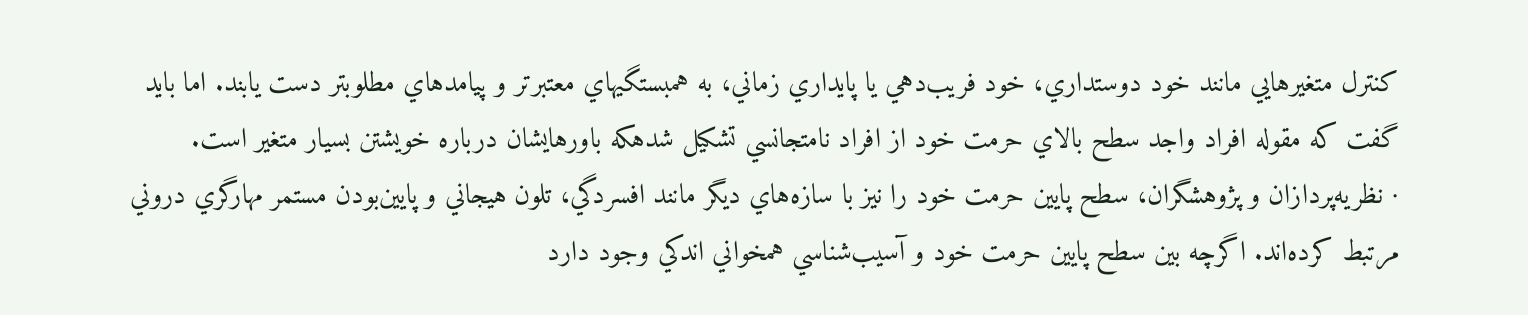کنترل متغيرهايي مانند خود دوستداري، خود فريب‌دهي يا پايداري زماني، به همبستگيهاي معتبرتر و پيامدهاي مطلوبتر دست يابند. اما بايد گفت که مقوله افراد واجد سطح بالاي حرمت خود از افراد نامتجانسي تشکيل شدهکه باورهايشان درباره خويشتن بسيار متغير است.
· نظريه‌پردازان و پژوهشگران، سطح پايين حرمت خود را نيز با سازه‌هاي ديگر مانند افسردگي، تلون هيجاني و پايين‌بودن مستمر مهارگري دروني مرتبط کرده‌اند. اگرچه بين سطح پايين حرمت خود و آسيب‌شناسي همخواني اندکي وجود دارد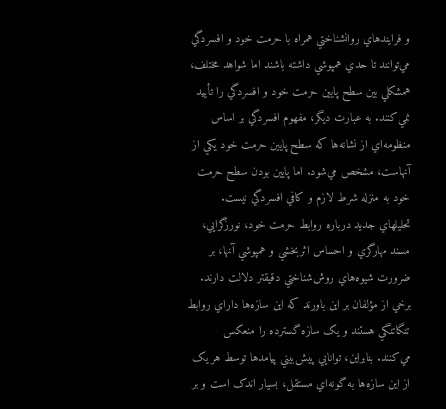و فرايندهاي روانشناختي همراه با حرمت خود و افسردگي مي‌توانند تا حدي همپوشي داشته باشند اما شواهد مختلف، همشکلي بين سطح پايين حرمت خود و افسردگي را تأييد نمي‌کنند. به عبارت ديگر، مفهوم افسردگي بر اساس منظومه‌اي از نشانه‌ها که سطح پايين حرمت خود يکي از آنهاست، مشخص مي‌شود. اما پايين بودن سطح حرمت خود به منزله شرط لازم و کافي افسردگي نيست.
تحليلهاي جديد درباره روابط حرمت خود، نورزگرايي، مسند مهارگري و احساس اثربخشي و همپوشي آنها، بر ضرورت شيوه‌‌هاي روش‌شناختي دقيقتر دلالت دارند. برخي از مؤلفان بر اين باورند که اين سازه‌ها داراي روابط تنگاتنگي هستند و يک سازه گسترده را منعکس مي‌کنند. بنابراين، توانايي پيش‌بيني پيامدها توسط هر يک از اين سازه‌ها به گونه‌اي مستقل، بسيار اندک است و بر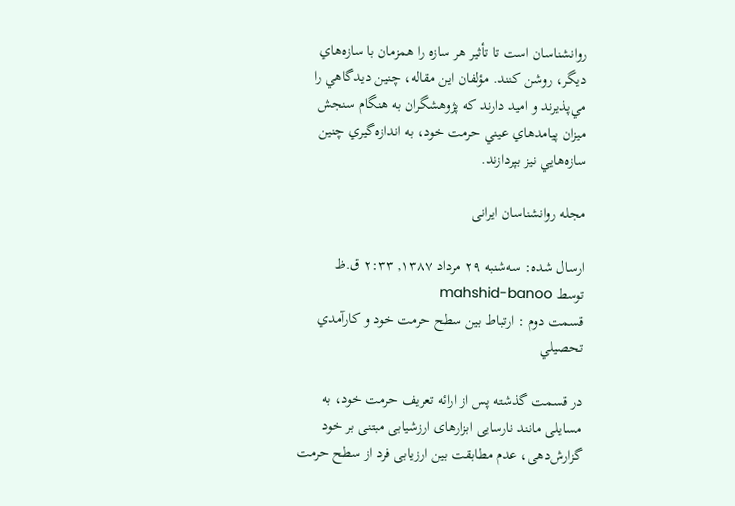روانشناسان است تا تأثير هر سازه را همزمان با سازه‌هاي ديگر، روشن کنند. مؤلفان اين مقاله، چنين ديدگاهي را مي‌پذيرند و اميد دارند که پژوهشگران به هنگام سنجش ميزان پيامدهاي عيني حرمت خود، به اندازه‌گيري چنين سازه‌هايي نيز بپردازند.

مجله روانشناسان ایرانی

ارسال شده: سه‌شنبه ۲۹ مرداد ۱۳۸۷, ۲:۳۳ ق.ظ
توسط mahshid-banoo
قسمت دوم : ارتباط بين سطح حرمت خود و کارآمدي تحصيلي

در قسمت گذشته پس از ارائه تعریف حرمت خود، به مسایلی مانند نارسایی ابزارهای ارزشیابی مبتنی بر خود گزارش‌دهی، عدم مطابقت بین ارزیابی فرد از سطح حرمت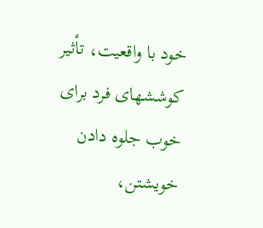خود با واقعیت، تأثیر کوششهای فرد برای خوب جلوه دادن خویشتن،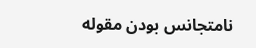نامتجانس بودن مقوله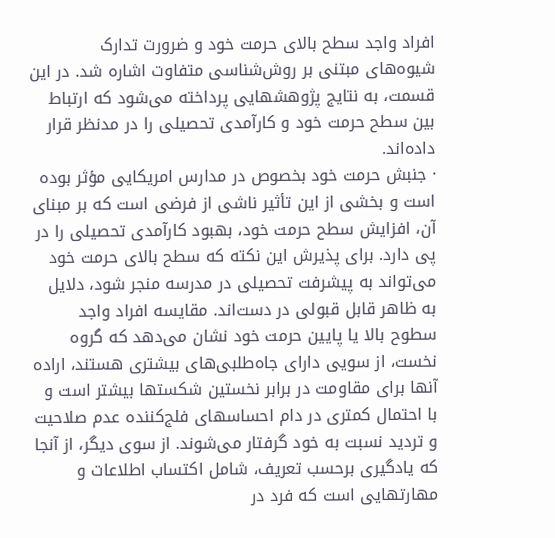افراد واجد سطح بالای حرمت خود و ضرورت تدارک شیوه‌‌های مبتنی بر روش‌شناسی متفاوت اشاره شد. در این قسمت، به نتایج پژوهشهایی پرداخته می‌شود که ارتباط بین سطح حرمت خود و کارآمدی تحصیلی را در مدنظر قرار داده‌‌اند.
· جنبش حرمت خود بخصوص در مدارس امریکایی مؤثر بوده است و بخشی از این تأثیر ناشی از فرضی است که بر مبنای آن، افزایش سطح حرمت خود، بهبود کارآمدی تحصیلی را در پی دارد. برای پذیرش این نکته که سطح بالای حرمت خود می‌تواند به پیشرفت تحصیلی در مدرسه منجر شود، دلایل به ظاهر قابل قبولی در دست‌اند. مقایسه افراد واجد سطوح بالا یا پایین حرمت خود نشان می‌دهد که گروه نخست، از سویی دارای جاه‌طلبی‌های بیشتری هستند، اراده آنها برای مقاومت در برابر نخستین شکستها بیشتر است و با احتمال کمتری در دام احساسهای فلج‌کننده عدم صلاحیت و تردید نسبت به خود گرفتار می‌شوند. از سوی دیگر، از آنجا که یادگیری برحسب تعریف، شامل اکتساب اطلاعات و مهارتهایی است که فرد در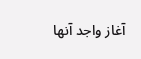آغاز واجد آنها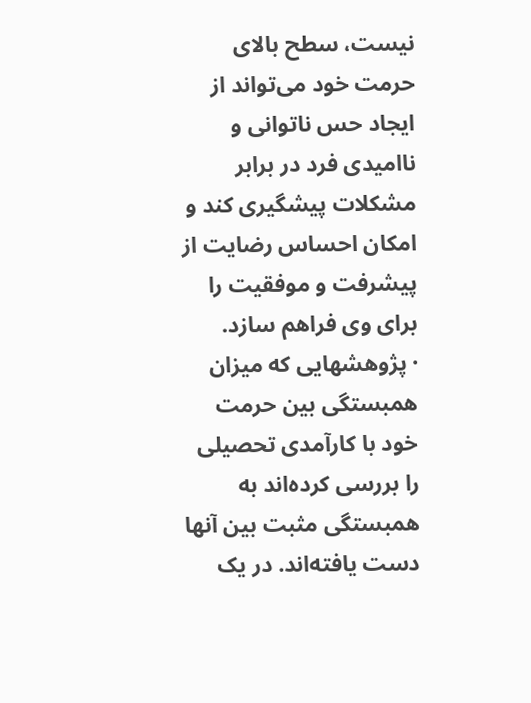نیست، سطح بالای حرمت خود می‌‌تواند از ایجاد حس ناتوانی و ناامیدی فرد در برابر مشکلات پیشگیری کند و امکان احساس رضایت از پیشرفت و موفقیت را برای وی فراهم سازد.
· پژوهشهایی که میزان همبستگی بین حرمت خود با کارآمدی تحصیلی را بررسی کرده‌اند به همبستگی مثبت بین آنها دست یافته‌اند. در یک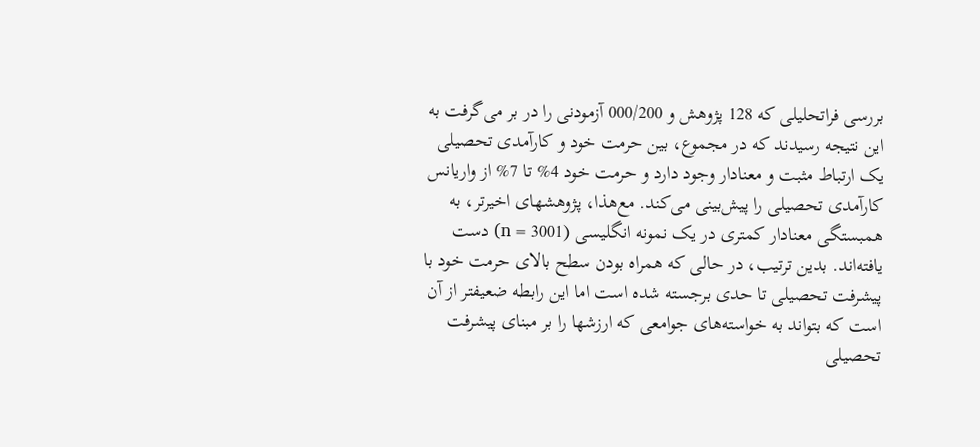بررسی فراتحلیلی که 128 پژوهش و 000/200 آزمودنی را در بر می‌گرفت به این نتیجه رسیدند که در مجموع، بین حرمت خود و کارآمدی تحصیلی یک ارتباط مثبت و معنادار وجود دارد و حرمت خود 4% تا 7% از واریانس کارآمدی تحصیلی را پیش‌بینی می‌کند. مع‌هذا، پژوهشهای اخیرتر، به همبستگی معنادار کمتری در یک نمونه انگلیسی (3001 = n) دست یافته‌اند. بدین ترتیب، در حالی که همراه بودن سطح بالای حرمت خود با پیشرفت تحصیلی تا حدی برجسته شده است اما این رابطه ضعیفتر از آن است که بتواند به خواسته‌های جوامعی که ارزشها را بر مبنای پیشرفت تحصیلی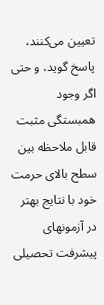تعیین می‌کنند، پاسخ گوید، و حتی اگر وجود همبستگی مثبت قابل ملاحظه بین سطح بالای حرمت خود با نتایج بهتر در آزمونهای پیشرفت تحصیلی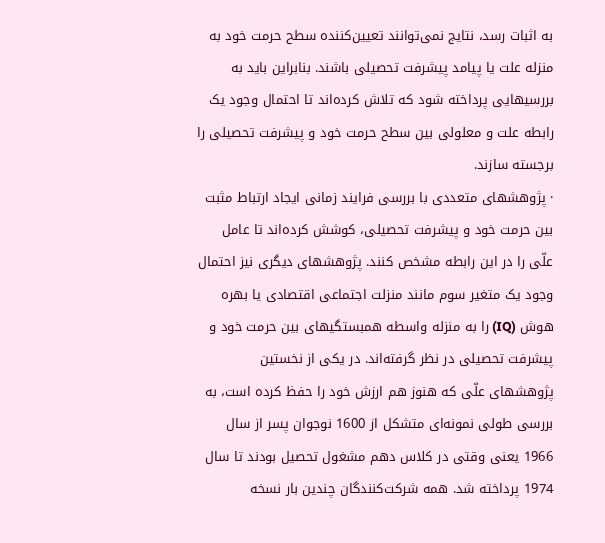به اثبات رسد، نتایج نمی‌توانند تعیین‌کننده سطح حرمت خود به منزله علت یا پیامد پیشرفت تحصیلی باشند. بنابراین باید به بررسیهایی پرداخته شود که تلاش کرده‌‌اند تا احتمال وجود یک رابطه علت و معلولی بین سطح حرمت خود و پیشرفت تحصیلی را برجسته سازند.
· پژوهشهای متعددی با بررسی فرایند زمانی ایجاد ارتباط مثبت بین حرمت خود و پیشرفت تحصیلی، کوشش کرده‌اند تا عامل علّی را در این رابطه مشخص کنند. پژوهشهای دیگری نیز احتمال وجود یک متغیر سوم مانند منزلت اجتماعی اقتصادی یا بهره هوش (IQ) را به منزله واسطه همبستگیهای بین حرمت خود و پیشرفت تحصیلی در نظر گرفته‌‌اند. در یکی از نخستین پژوهشهای علّی که هنوز هم ارزش خود را حفظ کرده است، به بررسی طولی نمونه‌ای متشکل از 1600 نوجوان پسر از سال 1966 یعنی وقتی در کلاس دهم مشغول تحصیل بودند تا سال 1974 پرداخته شد. همه شرکت‌کنندگان چندین بار نسخه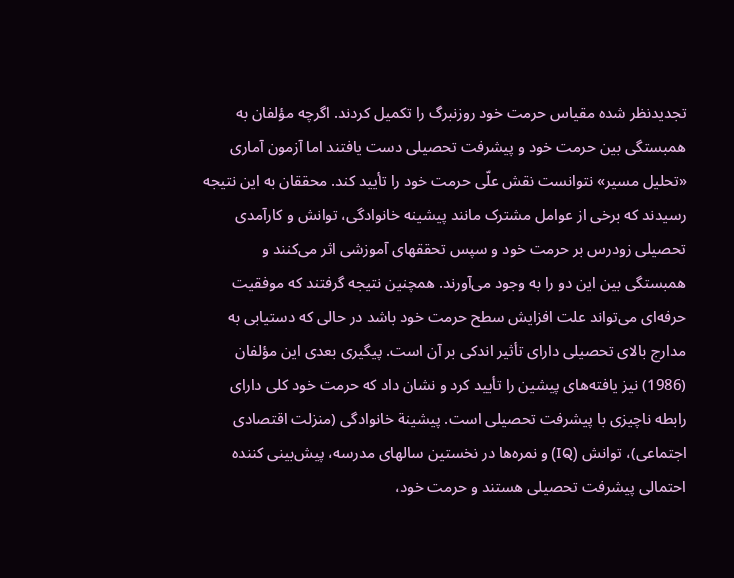تجدیدنظر شده مقیاس حرمت خود روزنبرگ را تکمیل کردند. اگرچه مؤلفان به همبستگی بین حرمت خود و پیشرفت تحصیلی دست یافتند اما آزمون آماری «تحلیل مسیر» نتوانست نقش علّی حرمت خود را تأیید کند. محققان به این نتیجه رسیدند که برخی از عوامل مشترک مانند پیشینه خانوادگی، توانش و کارآمدی تحصیلی زودرس بر حرمت خود و سپس تحققهای آموزشی اثر می‌کنند و همبستگی بین این دو را به وجود می‌آورند. همچنین نتیجه گرفتند که موفقیت حرفه‌ای می‌تواند علت افزایش سطح حرمت خود باشد در حالی که دستیابی به مدارج بالای تحصیلی دارای تأثیر اندکی بر آن است. پیگیری بعدی این مؤلفان (1986) نیز یافته‌های پیشین را تأیید کرد و نشان داد که حرمت خود کلی دارای رابطه ناچیزی با پیشرفت تحصیلی است. پیشینة خانوادگی (منزلت اقتصادی اجتماعی)، توانش (IQ) و نمره‌ها در نخستین سالهای مدرسه، پیش‌بینی کننده احتمالی پیشرفت تحصیلی هستند و حرمت خود،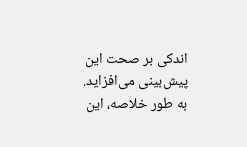اندکی بر صحت این پیش‌بینی می‌افزاید. به طور خلاصه، این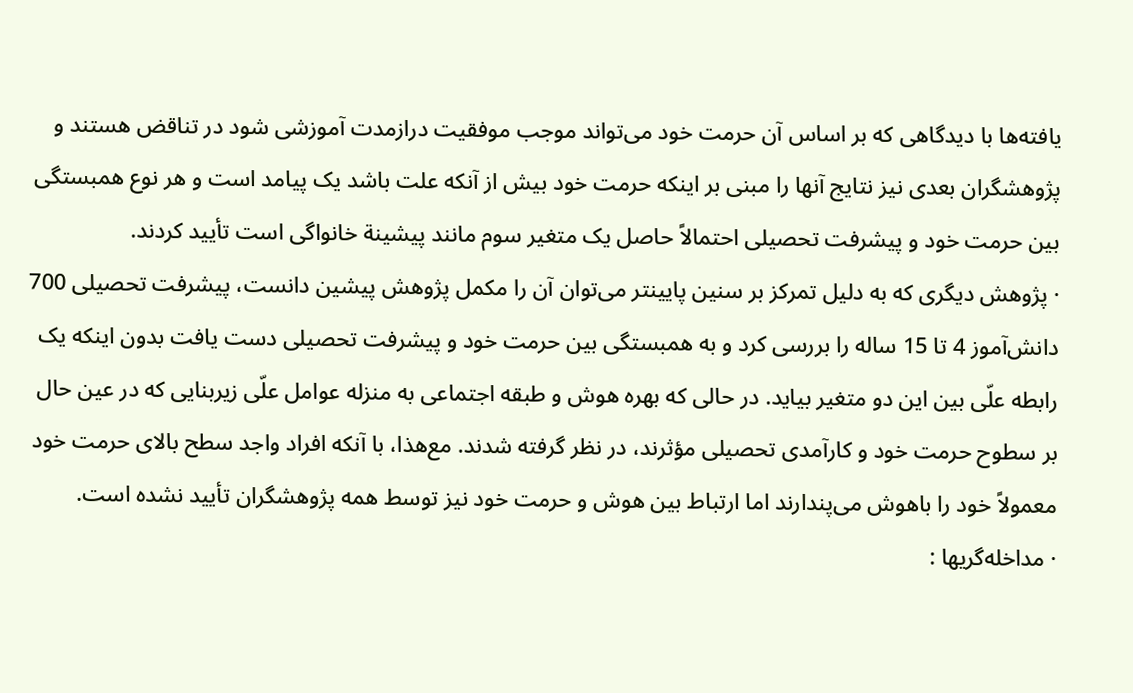یافته‌ها با دیدگاهی که بر اساس آن حرمت خود می‌تواند موجب موفقیت درازمدت آموزشی شود در تناقض هستند و پژوهشگران بعدی نیز نتایج آنها را مبنی بر اینکه حرمت خود بیش از آنکه علت باشد یک پیامد است و هر نوع همبستگی بین حرمت خود و پیشرفت تحصیلی احتمالاً حاصل یک متغیر سوم مانند پیشینة خانواگی است تأیید کردند.
· پژوهش دیگری که به دلیل تمرکز بر سنین پایینتر می‌توان آن را مکمل پژوهش پیشین دانست، پیشرفت تحصیلی 700 دانش‌‌آموز 4 تا 15 ساله را بررسی کرد و به همبستگی بین حرمت خود و پیشرفت تحصیلی دست یافت بدون اینکه یک رابطه علّی بین این دو متغیر بیاید. در حالی که بهره هوش و طبقه اجتماعی به منزله عوامل علّی زیربنایی که در عین حال بر سطوح حرمت خود و کارآمدی تحصیلی مؤثرند، در نظر گرفته شدند. مع‌هذا، با آنکه افراد واجد سطح بالای حرمت خود معمولاً خود را باهوش می‌پندارند اما ارتباط بین هوش و حرمت خود نیز توسط همه پژوهشگران تأیید نشده است.
· مداخله‌گریها :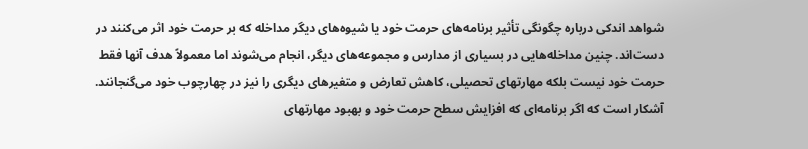شواهد اندکی درباره چگونگی تأثیر برنامه‌های حرمت خود یا شیوه‌های دیگر مداخله که بر حرمت خود اثر می‌کنند در دست‌اند. چنین مداخله‌هایی در بسیاری از مدارس و مجموعه‌های دیگر، انجام می‌شوند اما معمولاً هدف آنها فقط حرمت خود نیست بلکه مهارتهای تحصیلی، کاهش تعارض و متغیرهای دیگری را نیز در چهارچوب خود می‌گنجانند. آشکار است که اگر برنامه‌ای که افزایش سطح حرمت خود و بهبود مهارتهای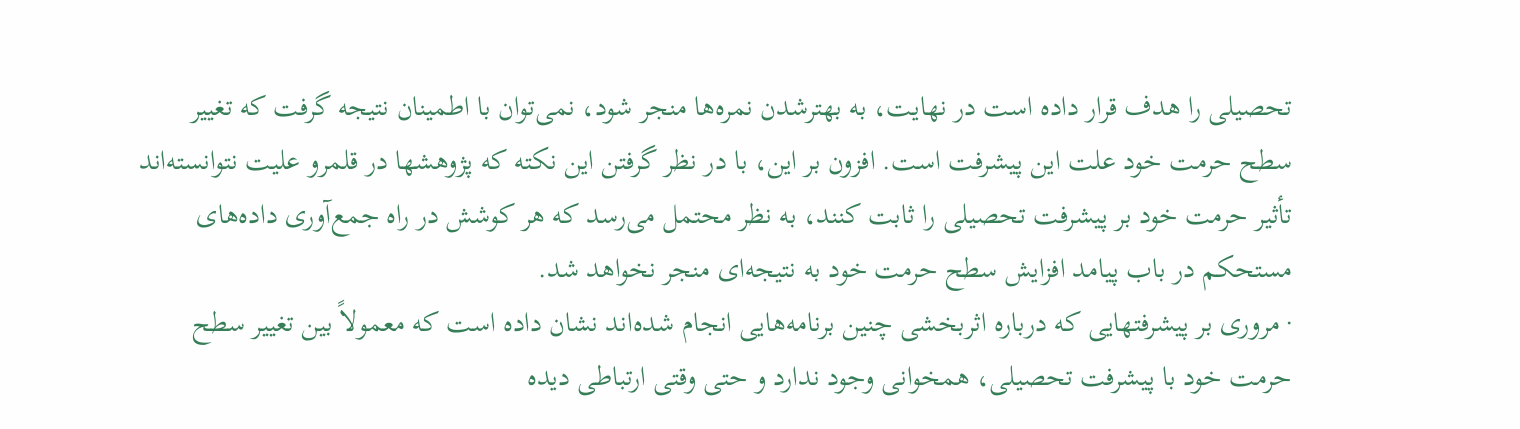تحصیلی را هدف قرار داده است در نهایت، به بهترشدن نمره‌ها منجر شود، نمی‌توان با اطمینان نتیجه گرفت که تغییر سطح حرمت خود علت این پیشرفت است. افزون بر این، با در نظر گرفتن این نکته که پژوهشها در قلمرو علیت نتوانسته‌اند تأثیر حرمت خود بر پیشرفت تحصیلی را ثابت کنند، به نظر محتمل می‌رسد که هر کوشش در راه جمع‌آوری داده‌‌های مستحکم در باب پیامد افزایش سطح حرمت خود به نتیجه‌ای منجر نخواهد شد.
· مروری بر پیشرفتهایی که درباره اثربخشی چنین برنامه‌هایی انجام شده‌اند نشان داده است که معمولاً بین تغییر سطح حرمت خود با پیشرفت تحصیلی، همخوانی وجود ندارد و حتی وقتی ارتباطی دیده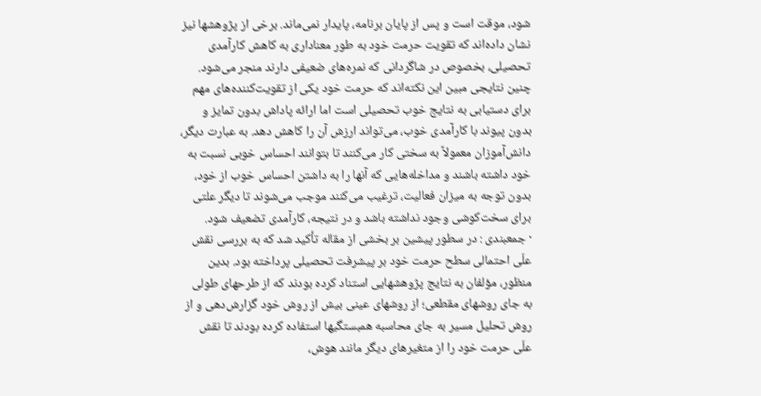شود، موقت است و پس از پایان‌ برنامه، پایدار نمی‌ماند. برخی از پژوهشها نیز نشان داده‌‌اند که تقویت حرمت خود به طور معناداری به کاهش کارآمدی تحصیلی، بخصوص در شاگردانی که نمره‌های ضعیفی دارند منجر می‌شود. چنین نتایجی مبین این نکته‌اند که حرمت خود یکی از تقویت‌کننده‌های مهم برای دستیابی به نتایج خوب تحصیلی است اما ارائه پاداش بدون تمایز و بدون پیوند با کارآمدی خوب، می‌تواند ارزش آن را کاهش دهد. به عبارت دیگر، دانش‌آموزان معمولاً به سختی کار می‌کنند تا بتوانند احساس خوبی نسبت به خود داشته باشند و مداخله‌هایی که آنها را به داشتن احساس خوب از خود، بدون توجه به میزان فعالیت، ترغیب می‌کنند موجب می‌شوند تا دیگر علتی برای سخت‌کوشی وجود نداشته باشد و در نتیجه، کارآمدی تضعیف شود.
· جمعبندی : در سطور پیشین بر بخشی از مقاله تأکید شد که به بررسی نقش علّی احتمالی سطح حرمت خود بر پیشرفت تحصیلی پرداخته بود. بدین منظور، مؤلفان به نتایج پژوهشهایی استناد کرده بودند که از طرحهای طولی به جای روشهای مقطعی؛ از روشهای عینی بیش‌ از روش خود گزارش‌دهی و از روش تحلیل مسیر به جای محاسبه همبستگیها استفاده کرده بودند تا نقش علّی حرمت خود را از متغیرهای دیگر مانند هوش،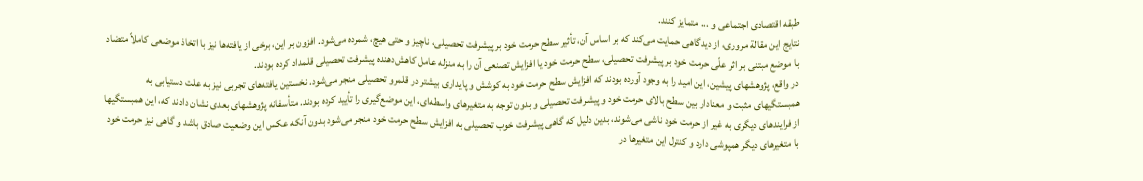طبقه اقتصادی اجتماعی و ... متمایز کنند.
نتایج این مقالة مروری، از دیدگاهی حمایت می‌کند که بر اساس آن، تأثیر سطح حرمت خود بر پیشرفت تحصیلی، ناچیز و حتی هیچ، شمرده می‌شود. افزون بر این، برخی از یافته‌ها نیز با اتخاذ موضعی کاملاً متضاد با موضع مبتنی بر اثر علّی حرمت خود بر پیشرفت تحصیلی، سطح حرمت خود یا افزایش تصنعی آن را به منزله عامل کاهش‌دهنده پیشرفت تحصیلی قلمداد کرده بودند.
در واقع، پژوهشهای پیشین، این امید را به وجود آورده بودند که افزایش سطح حرمت خود به کوشش و پایداری بیشتر در قلمرو تحصیلی منجر می‌شود. نخستین یافته‌های تجربی نیز به علت دستیابی به همبستگیهای مثبت و معنادار بین سطح بالای حرمت خود و پیشرفت تحصیلی و بدون توجه به متغیرهای واسطه‌ای، این موضع‌گیری را تأیید کرده بودند. متأسفانه پژوهشهای بعدی نشان دادند که، این همبستگیها از فرایندهای دیگری به غیر از حرمت خود ناشی می‌شوند، بدین دلیل که گاهی پیشرفت خوب تحصیلی به افزایش سطح حرمت خود منجر می‌شود بدون آنکه عکس این وضعیت صادق باشد و گاهی نیز حرمت خود با متغیرهای دیگر همپوشی دارد و کنترل این متغیرها در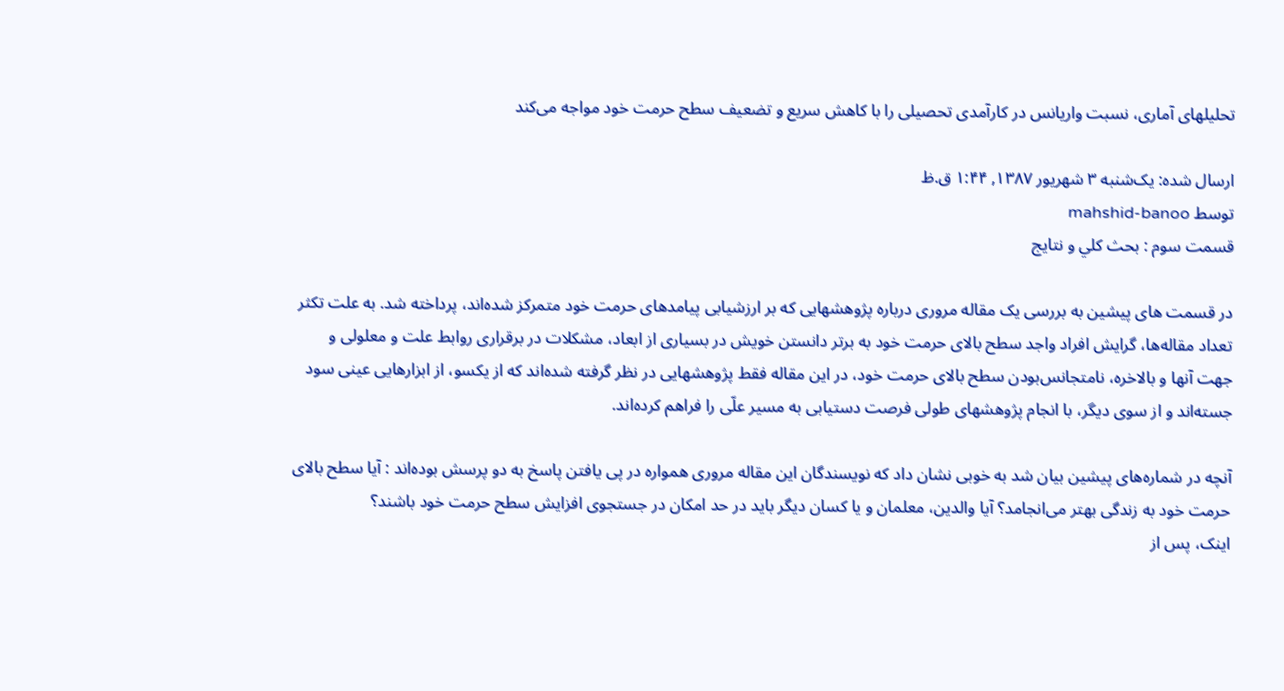تحلیلهای آماری، نسبت واریانس در کارآمدی تحصیلی را با کاهش سریع و تضعیف سطح حرمت خود مواجه می‌کند

ارسال شده: یک‌شنبه ۳ شهریور ۱۳۸۷, ۱:۴۴ ق.ظ
توسط mahshid-banoo
قسمت سوم : بحث کلي و نتايج

در قسمت های پیشین به بررسی یک مقاله مروری درباره پژوهشهایی که بر ارزشیابی پیامدهای حرمت خود متمرکز شده‌اند، پرداخته شد. به علت تکثر تعداد مقاله‌ها، گرایش افراد واجد سطح بالای حرمت خود به برتر دانستن خویش در بسیاری از ابعاد، مشکلات در برقراری روابط علت و معلولی و جهت آنها و بالاخره، نامتجانس‌بودن سطح بالای حرمت خود، در این مقاله فقط پژوهشهایی در نظر گرفته شده‌اند که از یکسو، از ابزارهایی عینی سود جسته‌اند و از سوی دیگر، با انجام پژوهشهای طولی فرصت دستیابی به مسیر علّی را فراهم کرده‌اند.

آنچه در شماره‌های پیشین بیان شد به خوبی نشان داد که نویسندگان این مقاله مروری همواره در پی یافتن پاسخ به دو پرسش بوده‌اند : آیا سطح بالای حرمت خود به زندگی بهتر می‌انجامد؟ آیا والدین، معلمان و یا کسان دیگر باید در حد امکان در جستجوی افزایش سطح حرمت خود باشند؟
اینک، پس از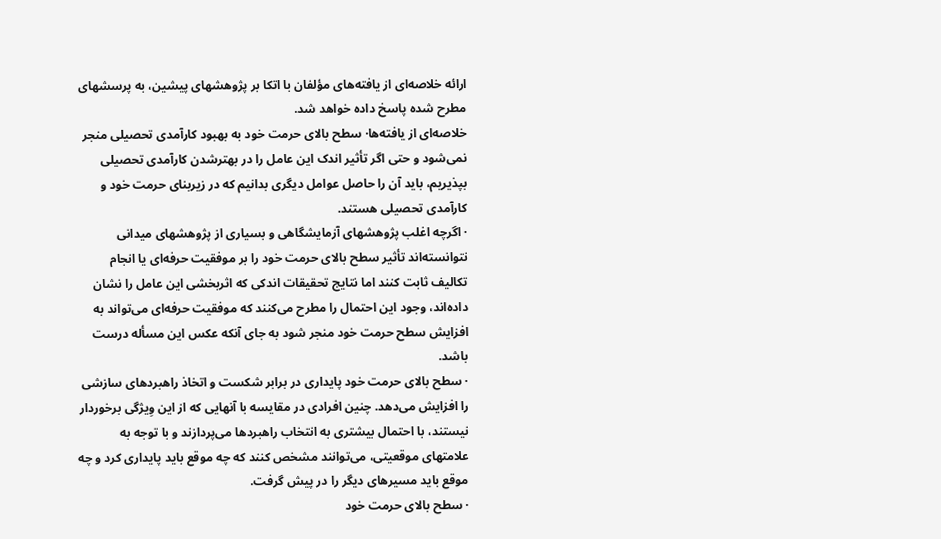ارائه خلاصه‌ای از یافته‌های مؤلفان با اتکا بر پژوهشهای پیشین، به پرسشهای مطرح شده پاسخ داده خواهد شد.
خلاصه‌ای از یافته‌ها· سطح بالای حرمت خود به بهبود کارآمدی تحصیلی منجر نمی‌شود و حتی اگر تأثیر اندک این عامل را در بهترشدن کارآمدی تحصیلی بپذیریم، باید آن را حاصل عوامل دیگری بدانیم که در زیربنای حرمت خود و کارآمدی تحصیلی هستند.
· اگرچه اغلب پژوهشهای آزمایشگاهی و بسیاری از پژوهشهای میدانی نتوانسته‌اند تأثیر سطح بالای حرمت خود را بر موفقیت حرفه‌ای یا انجام تکالیف ثابت کنند اما نتایج تحقیقات اندکی که اثربخشی این عامل را نشان داده‌اند، وجود این احتمال را مطرح می‌کنند که موفقیت حرفه‌ای می‌تواند به افزایش سطح حرمت خود منجر شود به جای آنکه عکس این مسأله درست باشد.
· سطح بالای حرمت خود پایداری در برابر شکست و اتخاذ راهبردهای سازشی را افزایش می‌دهد. چنین افرادی در مقایسه با آنهایی که از این وِیژگی برخوردار نیستند، با احتمال بیشتری به انتخاب راهبردها می‌پردازند و با توجه به علامتهای موقعیتی، می‌‌توانند مشخص کنند که چه موقع باید پایداری کرد و چه موقع باید مسیرهای دیگر را در پیش گرفت.
· سطح بالای حرمت خود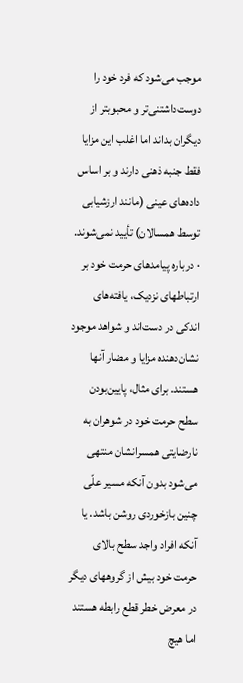موجب می‌شود که فرد خود را دوست‌داشتنی‌تر و محبوبتر از دیگران بداند اما اغلب این مزایا فقط جنبه ذهنی دارند و بر اساس داده‌های عینی (مانند ارزشیابی توسط همسالان) تأیید نمی‌شوند.
· درباره پیامدهای حرمت خود بر ارتباطهای نزدیک، یافته‌‌های اندکی در دست‌اند و شواهد موجود نشان‌دهنده مزایا و مضار آنها هستند. برای مثال، پایین‌بودن سطح حرمت خود در شوهران به نارضایتی همسرانشان منتهی می‌شود بدون آنکه مسیر علّی چنین بازخوردی روشن باشد. یا آنکه افراد واجد سطح بالای حرمت خود بیش از گروههای دیگر در معرض خطر قطع رابطه هستند اما هیچ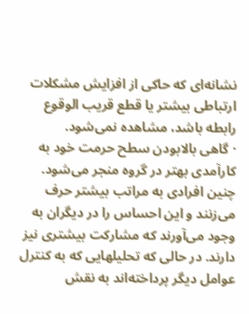نشانه‌ای که حاکی از افزایش مشکلات ارتباطی بیشتر یا قطع قریب الوقوع رابطه باشد، مشاهده نمی‌شود.
· گاهی بالابودن سطح حرمت خود به کارآمدی بهتر در گروه منجر می‌شود. چنین افرادی به مراتب بیشتر حرف می‌زنند و این احساس را در دیگران به وجود می‌آورند که مشارکت بیشتری نیز دارند. در حالی که تحلیلهایی که به کنترل عوامل دیگر پرداخته‌اند به نقش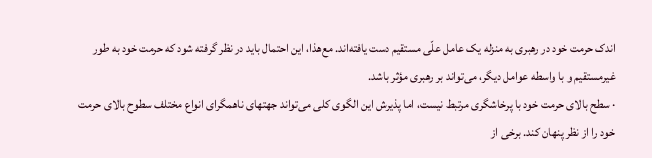اندک حرمت خود در رهبری به منزله یک عامل علّی مستقیم دست یافته‌اند. مع‌هذا، این احتمال باید در نظر گرفته شود که حرمت خود به طور غیرمستقیم و با واسطه عوامل دیگر، می‌تواند بر رهبری مؤثر باشد.
· سطح بالای حرمت خود با پرخاشگری مرتبط نیست، اما پذیرش این الگوی کلی می‌تواند جهتهای ناهمگرای انواع مختلف سطوح بالای حرمت خود را از نظر پنهان کند. برخی از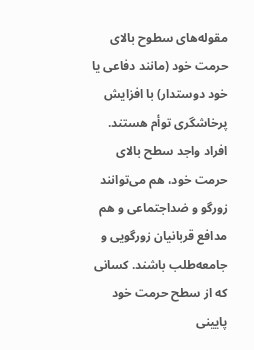مقوله‌‌های سطوح بالای حرمت خود (مانند دفاعی یا خود دوستدار) با افزایش پرخاشگری توأم هستند. افراد واجد سطح بالای حرمت خود، هم می‌توانند زورگو و ضداجتماعی و هم مدافع قربانیان زورگویی و جامعه‌طلب باشند. کسانی که از سطح حرمت خود پایینی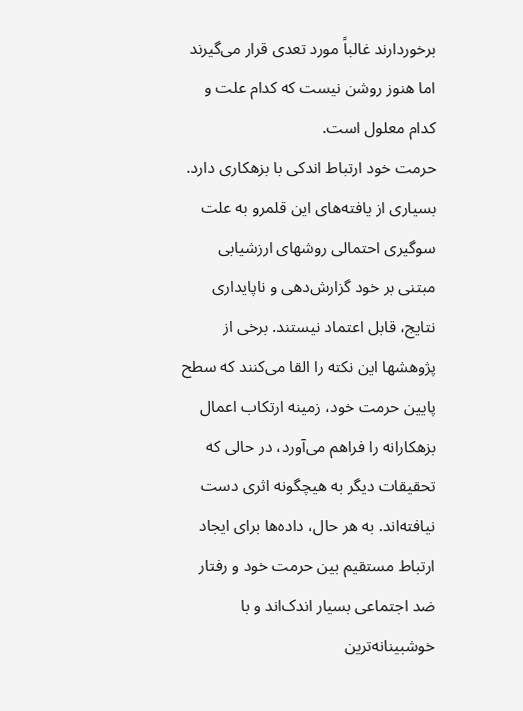برخوردارند غالباً مورد تعدی قرار می‌گیرند اما هنوز روشن نیست که کدام علت و کدام معلول است.
حرمت خود ارتباط اندکی با بزهکاری دارد. بسیاری از یافته‌های این قلمرو به علت سوگیری احتمالی روشهای ارزشیابی مبتنی بر خود گزارش‌دهی و ناپایداری نتایج، قابل اعتماد نیستند. برخی از پژوهشها این نکته را القا می‌کنند که سطح پایین حرمت خود، زمینه ارتکاب اعمال بزهکارانه را فراهم می‌آورد، در حالی که تحقیقات دیگر به هیچگونه اثری دست نیافته‌اند. به هر حال، داده‌ها برای ایجاد ارتباط مستقیم بین حرمت خود و رفتار ضد اجتماعی بسیار اندک‌اند و با خوشبینانه‌ترین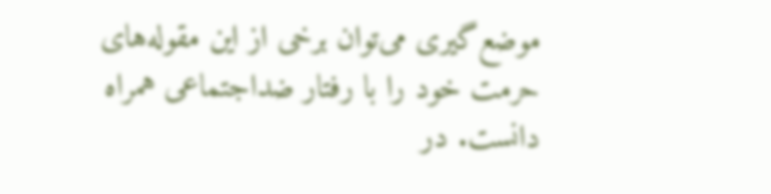موضع‌گیری می‌توان برخی از این مقوله‌های حرمت خود را با رفتار ضداجتماعی همراه دانست. در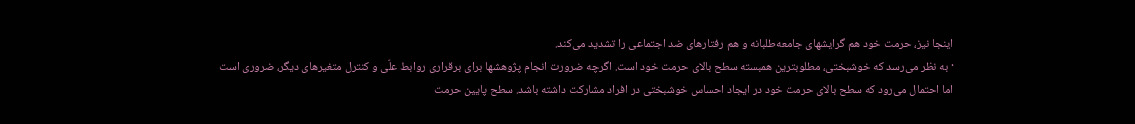اینجا نیز، حرمت خود هم گرایشهای جامعه‌طلبانه و هم رفتارهای ضد اجتماعی را تشدید می‌کند.
· به نظر می‌رسد که خوشبختی، مطلوبترین همبسته سطح بالای حرمت خود است. اگرچه ضرورت انجام پژوهشها برای برقراری روابط علّی و کنترل متغیرهای دیگر، ضروری است اما احتمال می‌رود که سطح بالای حرمت خود در ایجاد احساس خوشبختی در افراد مشارکت داشته باشد. سطح پایین حرمت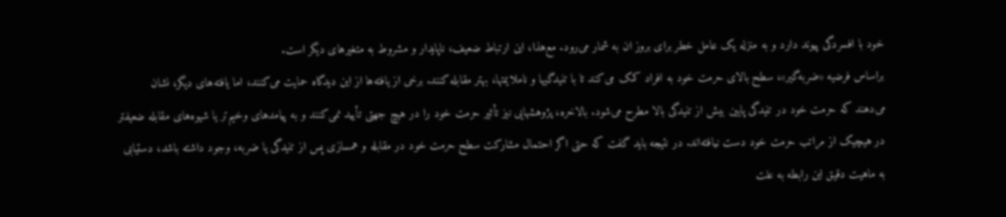خود با افسردگی پیوند دارد و به منزله یک عامل خطر برای بروز ان به شمار می‌رود. مع‌هذا، این ارتباط ضعیف، ناپایدار و مشروط به متغیرهای دیگر است.
براساس فرضیه «ضربه‌گیر»، سطح بالای حرمت خود به افراد کمک می‌کند تا با تنیدگیها و ناملایمتها، بهتر مقابله کنند. برخی از یافته‌ها از این دیدگاه حمایت می‌کنند، اما یافته‌های دیگر، نشان می‌دهند که حرمت خود در تنیدگی پایین بیش از تنیدگی بالا مطرح می‌شود. بالاخره، پژوهشهایی نیز تأثیر حرمت خود را در هیچ جهتی تأیید نمی‌کنند و به پیامدهای وخیم‌تر یا شیوه‌های مقابله ضعیفتر در هیچیک از مراتب حرمت خود دست نیافته‌اند. در نتیجه باید گفت که حتی اگر احتمال مشارکت سطح حرمت خود در مقابله و همسازی پس از تنیدگی یا ضربه، وجود داشته باشد، دستیابی به ماهیت دقیق این رابطه به علت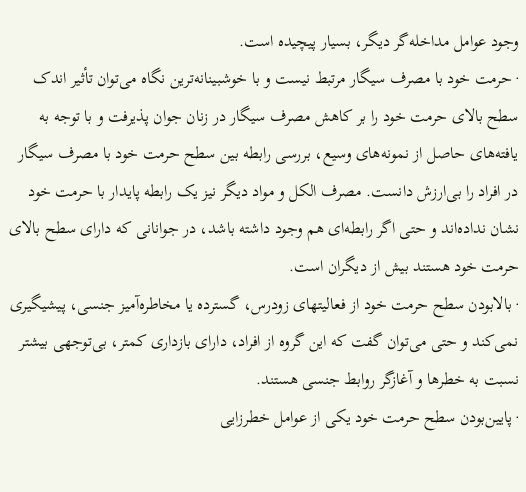وجود عوامل مداخله‌گر دیگر، بسیار پیچیده است.
· حرمت خود با مصرف سیگار مرتبط نیست و با خوشبینانه‌ترین نگاه می‌توان تأثیر اندک سطح بالای حرمت خود را بر کاهش مصرف سیگار در زنان جوان پذیرفت و با توجه به یافته‌های حاصل از نمونه‌های وسیع، بررسی رابطه بین سطح حرمت خود با مصرف سیگار در افراد را بی‌ارزش دانست. مصرف الکل و مواد دیگر نیز یک رابطه پایدار با حرمت خود نشان نداده‌اند و حتی اگر رابطه‌ای هم وجود داشته باشد، در جوانانی که دارای سطح بالای حرمت خود هستند بیش از دیگران است.
· بالابودن سطح حرمت خود از فعالیتهای زودرس، گسترده یا مخاطره‌آمیز جنسی، پیشیگیری نمی‌کند و حتی می‌توان گفت که این گروه از افراد، دارای بازداری کمتر، بی‌توجهی بیشتر نسبت به خطرها و آغازگر روابط جنسی هستند.
· پایین‌بودن سطح حرمت خود یکی از عوامل خطرزایی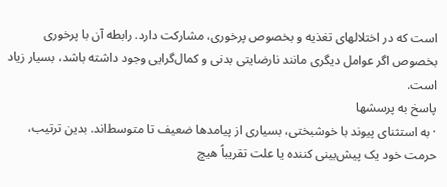است که در اختلالهای تغذیه و بخصوص پرخوری، مشارکت دارد. رابطه‌ آن با پرخوری بخصوص اگر عوامل دیگری مانند نارضایتی بدنی و کمال‌گرایی وجود داشته باشد، بسیار زیاد است.
پاسخ به پرسشها
· به استثنای پیوند با خوشبختی، بسیاری از پیامدها ضعیف تا متوسط‌اند. بدین ترتیب، حرمت خود یک پیش‌بینی کننده یا علت تقریباً هیچ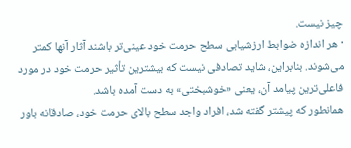چیز نیست.
· هر اندازه ضوابط ارزشیابی سطح حرمت خود عینی‌تر باشند آثار آنها کمتر می‌شوند. بنابراین، شاید تصادفی نیست که بیشترین تأثیر حرمت خود در مورد فاعلی‌ترین پیامد آن، یعنی «خوشبختی» به دست آمده باشد.
همانطور که پیشتر گفته شد، افراد واجد سطح بالای حرمت خود، صادقانه باور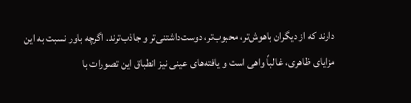دارند که از دیگران باهوش‌تر، محبوب‌تر، دوست‌داشتنی‌تر و جاذب‌ترند. اگرچه باور نسبت به این مزایای ظاهری، غالباً واهی است و یافته‌های عینی نیز انطباق این تصورات با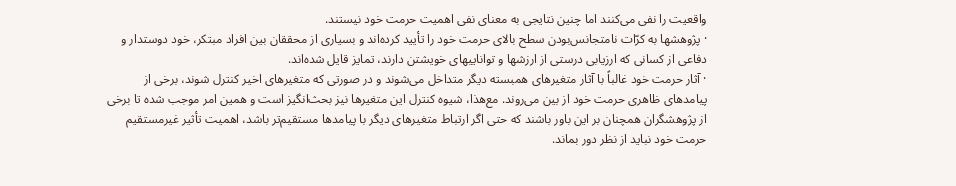واقعیت را نفی می‌کنند اما چنین نتایجی به معنای نفی اهمیت حرمت خود نیستند.
· پژوهشها به کرّات نامتجانس‌بودن سطح بالای حرمت خود را تأیید کرده‌اند و بسیاری از محققان بین افراد مبتکر، خود دوستدار و دفاعی از کسانی که ارزیابی درستی از ارزشها و تواناییهای خویشتن دارند، تمایز قایل شده‌اند.
· آثار حرمت خود غالباً با آثار متغیرهای همبسته دیگر متداخل می‌شوند و در صورتی که متغیرهای اخیر کنترل شوند، برخی از پیامدهای ظاهری حرمت خود از بین می‌روند. مع‌هذا، شیوه کنترل این متغیرها نیز بحث‌انگیز است و همین امر موجب شده تا برخی از پژوهشگران همچنان بر این باور باشند که حتی اگر ارتباط متغیرهای دیگر با پیامدها مستقیم‌تر باشد، اهمیت تأثیر غیرمستقیم حرمت خود نباید از نظر دور بماند.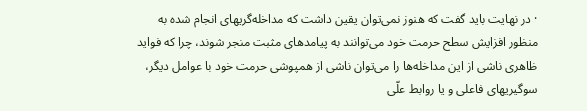· در نهایت باید گفت که هنوز نمی‌توان یقین داشت که مداخله‌گریهای انجام شده به منظور افزایش سطح حرمت خود می‌توانند به پیامدهای مثبت منجر شوند، چرا که فواید ظاهری ناشی از این مداخله‌ها را می‌توان ناشی از همپوشی حرمت خود با عوامل دیگر، سوگیریهای فاعلی و یا روابط علّی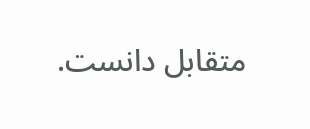متقابل دانست.